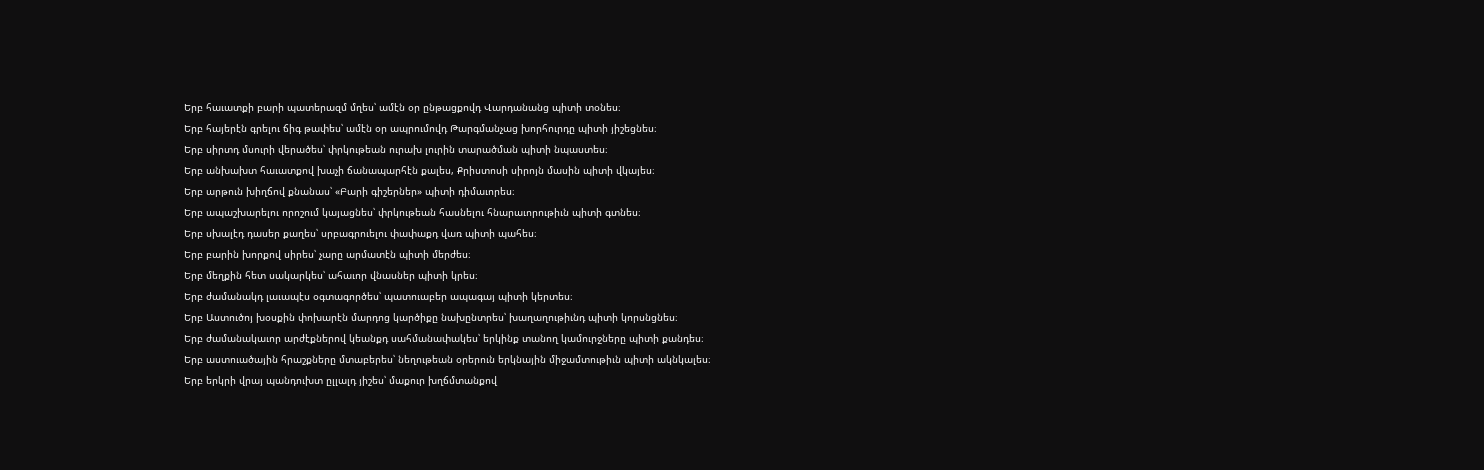Երբ հաւատքի բարի պատերազմ մղես՝ ամէն օր ընթացքովդ Վարդանանց պիտի տօնես։
Երբ հայերէն գրելու ճիգ թափես՝ ամէն օր ապրումովդ Թարգմանչաց խորհուրդը պիտի յիշեցնես։
Երբ սիրտդ մսուրի վերածես՝ փրկութեան ուրախ լուրին տարածման պիտի նպաստես։
Երբ անխախտ հաւատքով խաչի ճանապարհէն քալես, Քրիստոսի սիրոյն մասին պիտի վկայես։
Երբ արթուն խիղճով քնանաս՝ «Բարի գիշերներ» պիտի դիմաւորես։
Երբ ապաշխարելու որոշում կայացնես՝ փրկութեան հասնելու հնարաւորութիւն պիտի գտնես։
Երբ սխալէդ դասեր քաղես՝ սրբագրուելու փափաքդ վառ պիտի պահես։
Երբ բարին խորքով սիրես՝ չարը արմատէն պիտի մերժես։
Երբ մեղքին հետ սակարկես՝ ահաւոր վնասներ պիտի կրես։
Երբ ժամանակդ լաւապէս օգտագործես՝ պատուաբեր ապագայ պիտի կերտես։
Երբ Աստուծոյ խօսքին փոխարէն մարդոց կարծիքը նախընտրես՝ խաղաղութիւնդ պիտի կորսնցնես։
Երբ ժամանակաւոր արժէքներով կեանքդ սահմանափակես՝ երկինք տանող կամուրջները պիտի քանդես։
Երբ աստուածային հրաշքները մտաբերես՝ նեղութեան օրերուն երկնային միջամտութիւն պիտի ակնկալես։
Երբ երկրի վրայ պանդուխտ ըլլալդ յիշես՝ մաքուր խղճմտանքով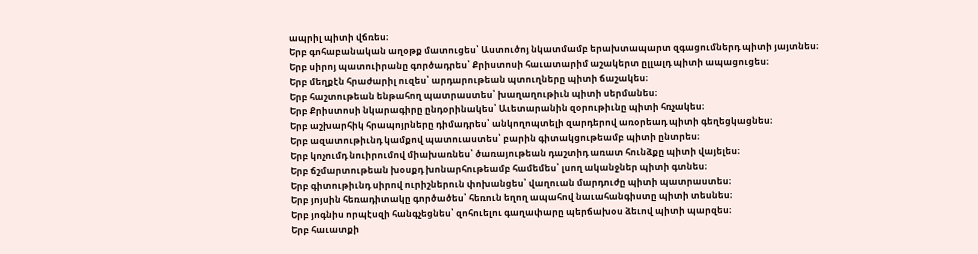ապրիլ պիտի վճռես։
Երբ գոհաբանական աղօթք մատուցես՝ Աստուծոյ նկատմամբ երախտապարտ զգացումներդ պիտի յայտնես։
Երբ սիրոյ պատուիրանը գործադրես՝ Քրիստոսի հաւատարիմ աշակերտ ըլլալդ պիտի ապացուցես։
Երբ մեղքէն հրաժարիլ ուզես՝ արդարութեան պտուղները պիտի ճաշակես։
Երբ հաշտութեան ենթահող պատրաստես՝ խաղաղութիւն պիտի սերմանես։
Երբ Քրիստոսի նկարագիրը ընդօրինակես՝ Աւետարանին զօրութիւնը պիտի հռչակես։
Երբ աշխարհիկ հրապոյրները դիմադրես՝ անկողոպտելի զարդերով առօրեադ պիտի գեղեցկացնես։
Երբ ազատութիւնդ կամքով պատուաստես՝ բարին գիտակցութեամբ պիտի ընտրես։
Երբ կոչումդ նուիրումով միախառնես՝ ծառայութեան դաշտիդ առատ հունձքը պիտի վայելես։
Երբ ճշմարտութեան խօսքդ խոնարհութեամբ համեմես՝ լսող ականջներ պիտի գտնես։
Երբ գիտութիւնդ սիրով ուրիշներուն փոխանցես՝ վաղուան մարդուժը պիտի պատրաստես։
Երբ յոյսին հեռադիտակը գործածես՝ հեռուն եղող ապահով նաւահանգիստը պիտի տեսնես։
Երբ յոգնիս որպէսզի հանգչեցնես՝ զոհուելու գաղափարը պերճախօս ձեւով պիտի պարզես։
Երբ հաւատքի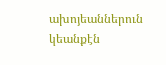ախոյեաններուն կեանքէն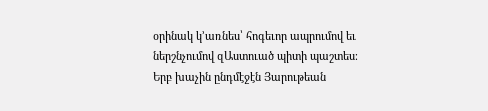օրինակ կ’առնես՝ հոգեւոր ապրումով եւ ներշնչումով զԱստուած պիտի պաշտես։
Երբ խաչին ընդմէջէն Յարութեան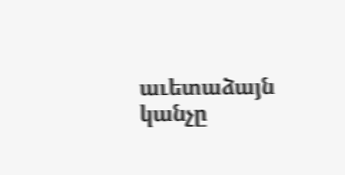աւետաձայն կանչը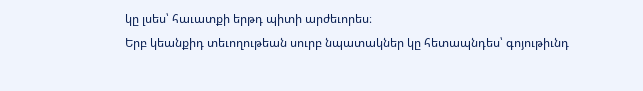կը լսես՝ հաւատքի երթդ պիտի արժեւորես։
Երբ կեանքիդ տեւողութեան սուրբ նպատակներ կը հետապնդես՝ գոյութիւնդ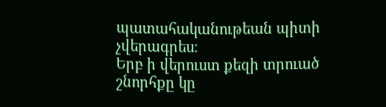պատահականութեան պիտի չվերագրես։
Երբ ի վերուստ քեզի տրուած շնորհքը կը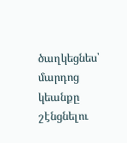ծաղկեցնես՝ մարդոց կեանքը շէնցնելու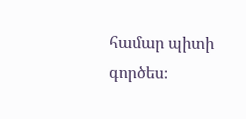համար պիտի գործես։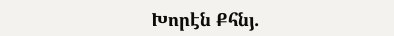Խորէն Քհնյ.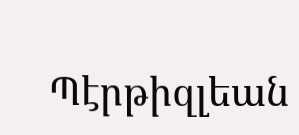Պէրթիզլեան